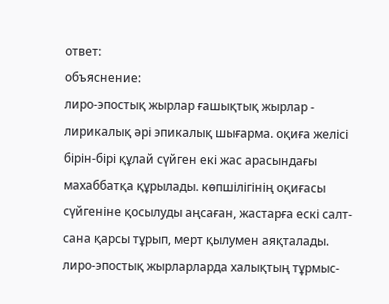ответ:
объяснение:
лиро-эпостық жырлар ғашықтық жырлар - лирикалық әрі эпикалық шығарма. оқиға желісі бірін-бірі құлай сүйген екі жас арасындағы махаббатқа құрылады. көпшілігінің оқиғасы сүйгеніне қосылуды аңсаған, жастарға ескі салт-сана қарсы тұрып, мерт қылумен аяқталады. лиро-эпостық жырларларда халықтың тұрмыс-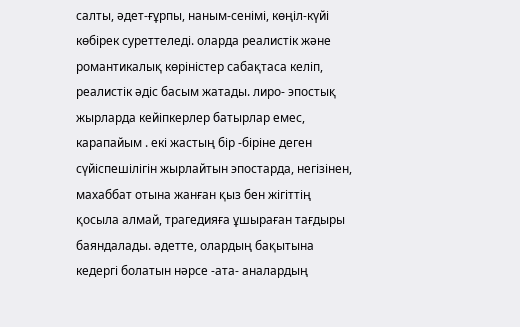салты, әдет-ғұрпы, наным-сенімі, көңіл-күйі көбірек суреттеледі. оларда реалистік және романтикалық көріністер сабақтаса келіп, реалистік әдіс басым жатады. лиро- эпостық жырларда кейіпкерлер батырлар емес, карапайым . екі жастың бір -біріне деген сүйіспешілігін жырлайтын эпостарда, негізінен, махаббат отына жанған қыз бен жігіттің қосыла алмай, трагедияға ұшыраған тағдыры баяндалады. әдетте, олардың бақытына кедергі болатын нәрсе -ата- аналардың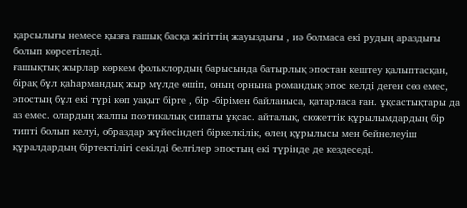қарсылығы немесе қызға ғашық басқа жігіттің жауыздығы , иә болмаса екі рудың араздығы болып көрсетіледі.
ғашықтық жырлар көркем фольклордың барысында батырлық эпостан кештеу қалыптасқан, бірақ бұл қаһармандық жыр мүлде өшіп, оның орнына романдық эпос келді деген сөз емес, эпостың бұл екі түрі көп уақыт бірге , бір -бірімен байланыса, қатарласа ған. ұқсастықтары да аз емес. олардың жалпы поэтикалық сипаты ұқсас. айталық, сюжеттік құрылымдардың бір типті болып келуі, образдар жүйесіндегі біркелкілік, өлең құрылысы мен бейнелеуіш құралдардың біртектілігі секілді белгілер эпостың екі түрінде де кездеседі.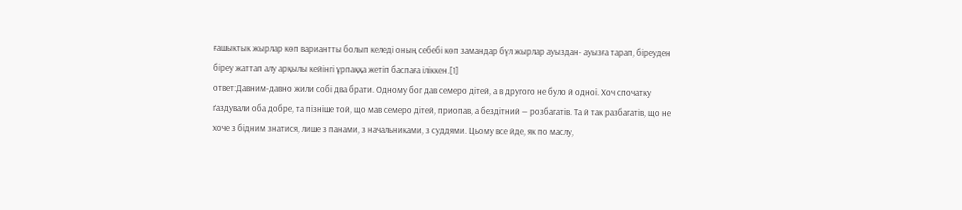ғашыктык жырлар көп вариантты болып келеді оның себебі көп замандар бүл жырлар ауыздан- ауызға тарап, біреуден біреу жаттап алу арқылы кейінгі ұрпаққа жетіп баспаға іліккен.[1]
ответ:Давним-давно жили собі два брати. Одному бог дав семеро дітей, а в другого не було й одної. Хоч спочатку ґаздували оба добре, та пізніше той, що мав семеро дітей, приопав, а бездітний — розбагатів. Та й так разбагатів, що не хоче з бідним знатися, лише з панами, з начальниками, з суддями. Цьому все йде, як по маслу,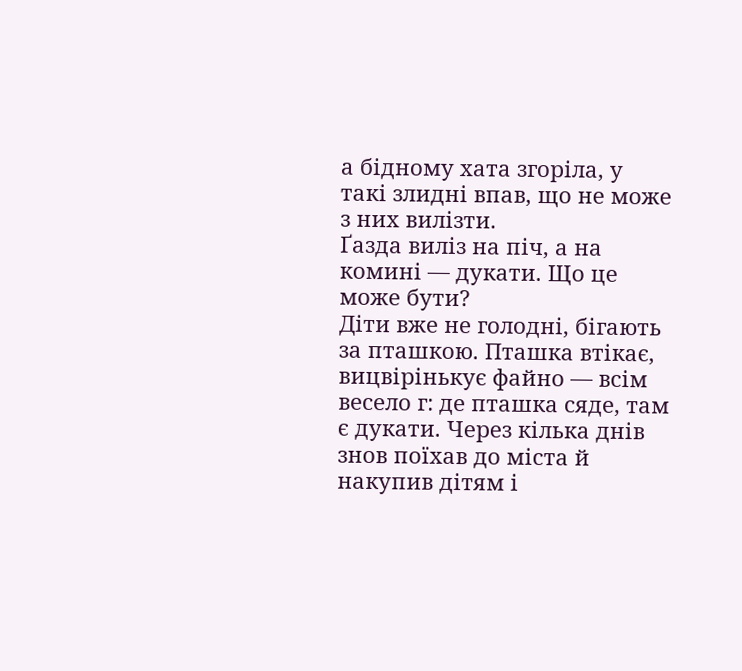а бідному хата згоріла, у такі злидні впав, що не може з них вилізти.
Ґазда виліз на піч, а на комині — дукати. Що це може бути?
Діти вже не голодні, бігають за пташкою. Пташка втікає, вицвірінькує файно — всім весело г: де пташка сяде, там є дукати. Через кілька днів знов поїхав до міста й накупив дітям і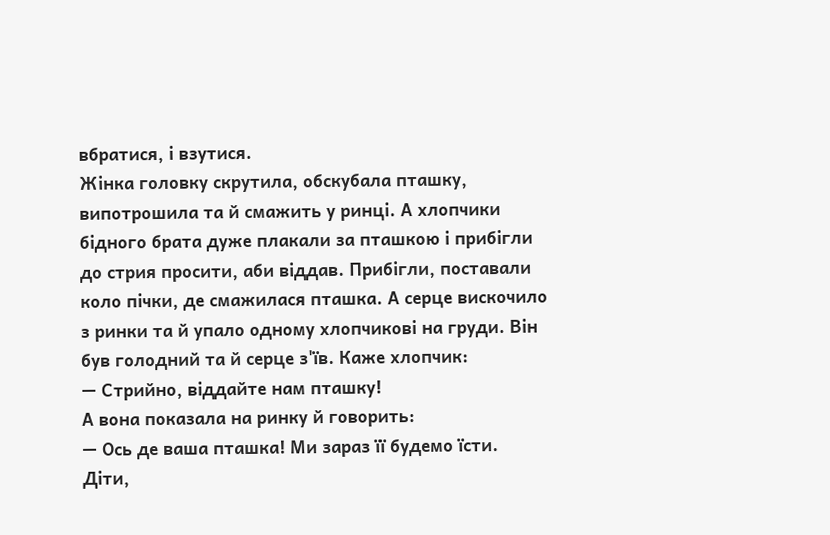вбратися, і взутися.
Жінка головку скрутила, обскубала пташку, випотрошила та й смажить у ринці. А хлопчики бідного брата дуже плакали за пташкою і прибігли до стрия просити, аби віддав. Прибігли, поставали коло пічки, де смажилася пташка. А серце вискочило з ринки та й упало одному хлопчикові на груди. Він був голодний та й серце з'їв. Каже хлопчик:
— Стрийно, віддайте нам пташку!
А вона показала на ринку й говорить:
— Ось де ваша пташка! Ми зараз її будемо їсти.
Діти,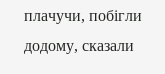плачучи, побігли додому, сказали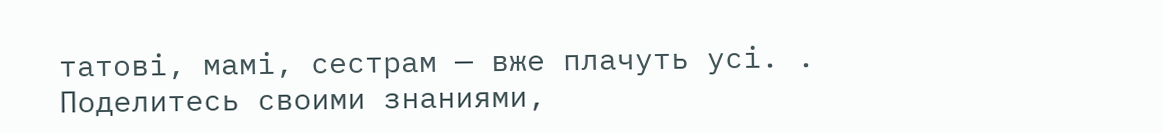татові, мамі, сестрам — вже плачуть усі. .
Поделитесь своими знаниями,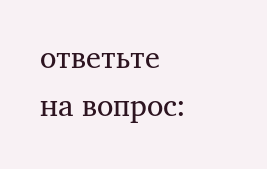ответьте на вопрос: